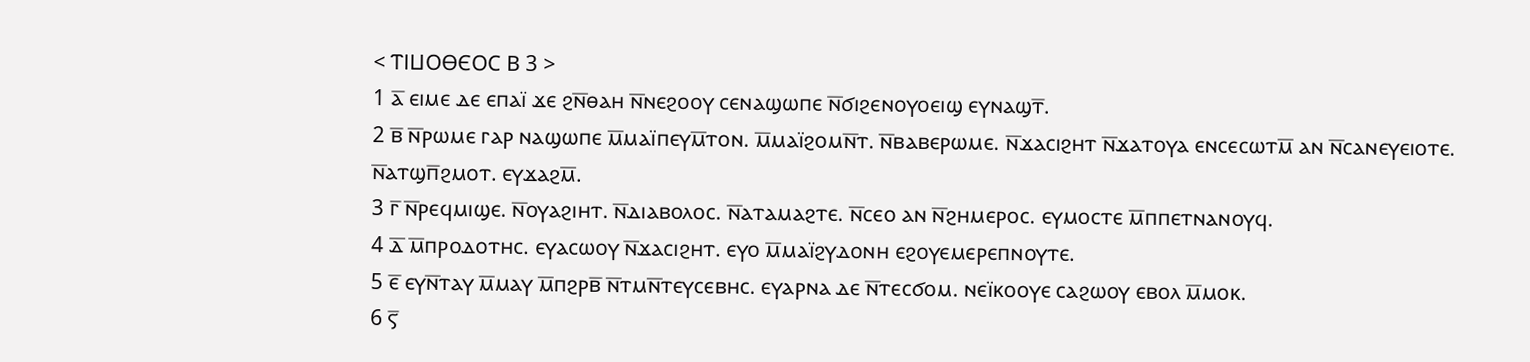< ⲦⲒⳘⲞⲐⲈⲞⲤ Ⲃ 3 >
1 ⲁ̅ ⲉⲓⲙⲉ ⲇⲉ ⲉⲡⲁⲓ̈ ϫⲉ ϩⲛ̅ⲑⲁⲏ ⲛ̅ⲛⲉϩⲟⲟⲩ ⲥⲉⲛⲁϣⲱⲡⲉ ⲛ̅ϭⲓϩⲉⲛⲟⲩⲟⲉⲓϣ ⲉⲩⲛⲁϣⲧ̅.
2 ⲃ̅ ⲛ̅ⲣⲱⲙⲉ ⲅⲁⲣ ⲛⲁϣⲱⲡⲉ ⲙ̅ⲙⲁⲓ̈ⲡⲉⲩⲙ̅ⲧⲟⲛ. ⲙ̅ⲙⲁⲓ̈ϩⲟⲙⲛ̅ⲧ. ⲛ̅ⲃⲁⲃⲉⲣⲱⲙⲉ. ⲛ̅ϫⲁⲥⲓϩⲏⲧ ⲛ̅ϫⲁⲧⲟⲩⲁ ⲉⲛⲥⲉⲥⲱⲧⲙ̅ ⲁⲛ ⲛ̅ⲥⲁⲛⲉⲩⲉⲓⲟⲧⲉ. ⲛ̅ⲁⲧϣⲡ̅ϩⲙⲟⲧ. ⲉⲩϫⲁϩⲙ̅.
3 ⲅ̅ ⲛ̅ⲣⲉϥⲙⲓϣⲉ. ⲛ̅ⲟⲩⲁϩⲓⲏⲧ. ⲛ̅ⲇⲓⲁⲃⲟⲗⲟⲥ. ⲛ̅ⲁⲧⲁⲙⲁϩⲧⲉ. ⲛ̅ⲥⲉⲟ ⲁⲛ ⲛ̅ϩⲏⲙⲉⲣⲟⲥ. ⲉⲩⲙⲟⲥⲧⲉ ⲙ̅ⲡⲡⲉⲧⲛⲁⲛⲟⲩϥ.
4 ⲇ̅ ⲙ̅ⲡⲣⲟⲇⲟⲧⲏⲥ. ⲉⲩⲁⲥⲱⲟⲩ ⲛ̅ϫⲁⲥⲓϩⲏⲧ. ⲉⲩⲟ ⲙ̅ⲙⲁⲓ̈ϩⲩⲇⲟⲛⲏ ⲉϩⲟⲩⲉⲙⲉⲣⲉⲡⲛⲟⲩⲧⲉ.
5 ⲉ̅ ⲉⲩⲛ̅ⲧⲁⲩ ⲙ̅ⲙⲁⲩ ⲙ̅ⲡϩⲣⲃ̅ ⲛ̅ⲧⲙⲛ̅ⲧⲉⲩⲥⲉⲃⲏⲥ. ⲉⲩⲁⲣⲛⲁ ⲇⲉ ⲛ̅ⲧⲉⲥϭⲟⲙ. ⲛⲉⲓ̈ⲕⲟⲟⲩⲉ ⲥⲁϩⲱⲟⲩ ⲉⲃⲟⲗ ⲙ̅ⲙⲟⲕ.
6 ⲋ̅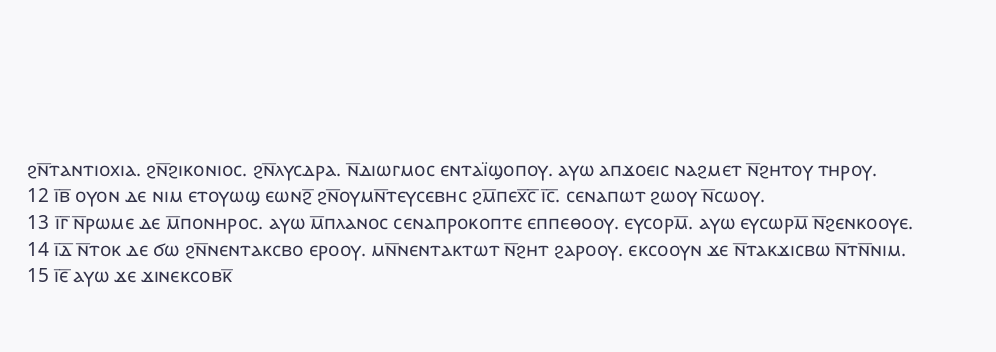ϩⲛ̅ⲧⲁⲛⲧⲓⲟⲭⲓⲁ. ϩⲛ̅ϩⲓⲕⲟⲛⲓⲟⲥ. ϩⲛ̅ⲗⲩⲥⲇⲣⲁ. ⲛ̅ⲇⲓⲱⲅⲙⲟⲥ ⲉⲛⲧⲁⲓ̈ϣⲟⲡⲟⲩ. ⲁⲩⲱ ⲁⲡϫⲟⲉⲓⲥ ⲛⲁϩⲙⲉⲧ ⲛ̅ϩⲏⲧⲟⲩ ⲧⲏⲣⲟⲩ.
12 ⲓ̅ⲃ̅ ⲟⲩⲟⲛ ⲇⲉ ⲛⲓⲙ ⲉⲧⲟⲩⲱϣ ⲉⲱⲛϩ̅ ϩⲛ̅ⲟⲩⲙⲛ̅ⲧⲉⲩⲥⲉⲃⲏⲥ ϩⲙ̅ⲡⲉⲭ̅ⲥ̅ ⲓ̅ⲥ̅. ⲥⲉⲛⲁⲡⲱⲧ ϩⲱⲟⲩ ⲛ̅ⲥⲱⲟⲩ.
13 ⲓ̅ⲅ̅ ⲛ̅ⲣⲱⲙⲉ ⲇⲉ ⲙ̅ⲡⲟⲛⲏⲣⲟⲥ. ⲁⲩⲱ ⲙ̅ⲡⲗⲁⲛⲟⲥ ⲥⲉⲛⲁⲡⲣⲟⲕⲟⲡⲧⲉ ⲉⲡⲡⲉⲑⲟⲟⲩ. ⲉⲩⲥⲟⲣⲙ̅. ⲁⲩⲱ ⲉⲩⲥⲱⲣⲙ̅ ⲛ̅ϩⲉⲛⲕⲟⲟⲩⲉ.
14 ⲓ̅ⲇ̅ ⲛ̅ⲧⲟⲕ ⲇⲉ ϭⲱ ϩⲛ̅ⲛⲉⲛⲧⲁⲕⲥⲃⲟ ⲉⲣⲟⲟⲩ. ⲙⲛ̅ⲛⲉⲛⲧⲁⲕⲧⲱⲧ ⲛ̅ϩⲏⲧ ϩⲁⲣⲟⲟⲩ. ⲉⲕⲥⲟⲟⲩⲛ ϫⲉ ⲛ̅ⲧⲁⲕϫⲓⲥⲃⲱ ⲛ̅ⲧⲛ̅ⲛⲓⲙ.
15 ⲓ̅ⲉ̅ ⲁⲩⲱ ϫⲉ ϫⲓⲛⲉⲕⲥⲟⲃⲕ̅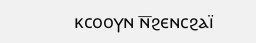ⲕⲥⲟⲟⲩⲛ ⲛ̅ϩⲉⲛⲥϩⲁⲓ̈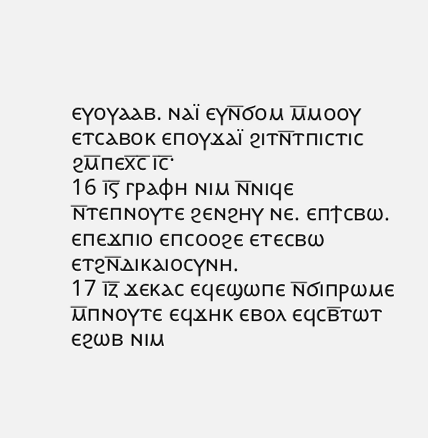ⲉⲩⲟⲩⲁⲁⲃ. ⲛⲁⲓ̈ ⲉⲩⲛ̅ϭⲟⲙ ⲙ̅ⲙⲟⲟⲩ ⲉⲧⲥⲁⲃⲟⲕ ⲉⲡⲟⲩϫⲁⲓ̈ ϩⲓⲧⲛ̅ⲧⲡⲓⲥⲧⲓⲥ ϩⲙ̅ⲡⲉⲭ̅ⲥ̅ ⲓ̅ⲥ̅·
16 ⲓ̅ⲋ̅ ⲅⲣⲁⲫⲏ ⲛⲓⲙ ⲛ̅ⲛⲓϥⲉ ⲛ̅ⲧⲉⲡⲛⲟⲩⲧⲉ ϩⲉⲛϩⲏⲩ ⲛⲉ. ⲉⲡϯⲥⲃⲱ. ⲉⲡⲉϫⲡⲓⲟ ⲉⲡⲥⲟⲟϩⲉ ⲉⲧⲉⲥⲃⲱ ⲉⲧϩⲛ̅ⲇⲓⲕⲁⲓⲟⲥⲩⲛⲏ.
17 ⲓ̅ⲍ̅ ϫⲉⲕⲁⲥ ⲉϥⲉϣⲱⲡⲉ ⲛ̅ϭⲓⲡⲣⲱⲙⲉ ⲙ̅ⲡⲛⲟⲩⲧⲉ ⲉϥϫⲏⲕ ⲉⲃⲟⲗ ⲉϥⲥⲃ̅ⲧⲱⲧ ⲉϩⲱⲃ ⲛⲓⲙ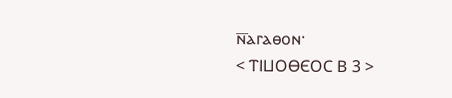ⲛ̅ⲁⲅⲁⲑⲟⲛ·
< ⲦⲒⳘⲞⲐⲈⲞⲤ Ⲃ 3 >